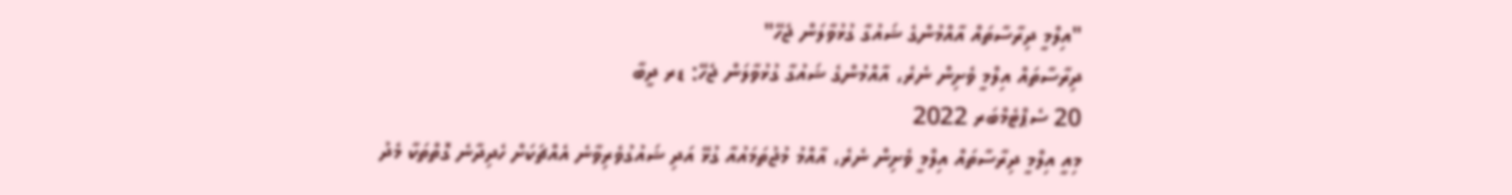"އިލްމީ ދިރާސާތައް އާއްމުންގެ ޝައުގާ ގުޅުވާލަން ޖެހޭ"
ދިރާސާތައް އިލްމީ ވެށިން ނެރެ، އާއްމުންގެ ޝައުގާ ގުޅުވާލަން ޖެހޭ: ޑރ ދީބާ
20 ސެޕްޓެމްބަރ 2022
މިއީ އިލްމީ ދިރާސާތައް އިލްމީ ވެށިން ނެރެ، އާއްމު މުޖުތަމައުއާ ގުޅޭ އަދި ޝައުގުވެރިވާނެ އެއްޗަކަށް ހެދިދާނެ ގޮތްތަކާ މެދު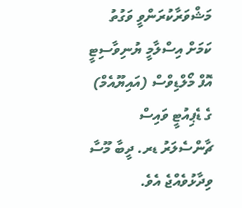މަޝްވަރާކުރަންވީ ވަގުތު ކަމަށް އިސްލާމީ ޔުނިވާސިޓީ އޮފް މޯލްޑިވްސް (އައިޔޫއެމް) ގެ ޑެޕިއުޓީ ވައިސް ޗާންސެލަރު ޑރ. ދީބާ މޫސާ ވިދާޅުވެއްޖެ އެވެ.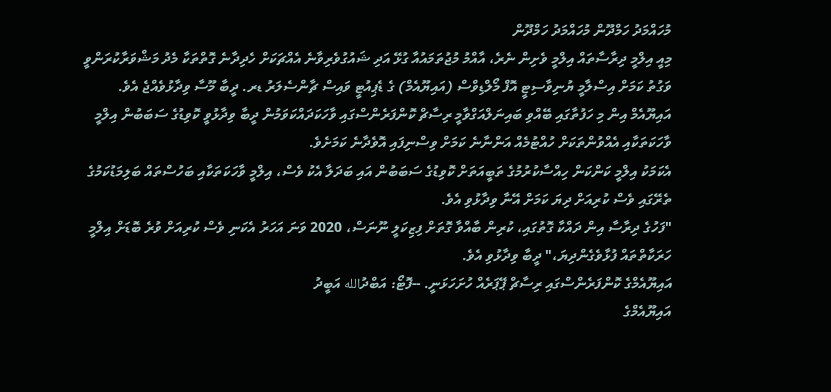މުހައްމަދު ހަމްދޫން މުހައްމަދު ހަމްދޫން
މިއީ އިލްމީ ދިރާސާތައް އިލްމީ ވެށިން ނެރެ، އާއްމު މުޖުތަމައުއާ ގުޅޭ އަދި ޝައުގުވެރިވާނެ އެއްޗަކަށް ހެދިދާނެ ގޮތްތަކާ މެދު މަޝްވަރާކުރަންވީ ވަގުތު ކަމަށް އިސްލާމީ ޔުނިވާސިޓީ އޮފް މޯލްޑިވްސް (އައިޔޫއެމް) ގެ ޑެޕިއުޓީ ވައިސް ޗާންސެލަރު ޑރ. ދީބާ މޫސާ ވިދާޅުވެއްޖެ އެވެ.
އައިޔޫއެމް އިން މި ހަފުތާގައި ބޭއްވި ބައިނަލްއަގްވާމީ ރިސާޗް ކޮންފަރެންސްގައި ވާހަކަދައްކަވަމުން ދީބާ ވިދާޅުވީ ކޮވިޑުގެ ސަބަބުން އިލްމީ ވާހަކަތަކާއި އެއްވުންތަކަށް ހުއްޓުމެއް އަންނާނެ ކަމަށް ވިސްނިފައި އޮވެދާނެ ކަމަށެވެ.
އެކަމަކު އިލްމީ ކަންކަން ހިއްސާކުރުމުގެ ތަބީއަތަށް ކޮވިޑުގެ ސަބަބުން އައި ބަދަލާ އެކު ވެސް، އިލްމީ ވާހަކަތަކާއި ބަހުސްތައް ބަލިމަޑުކަމުގެ ތެރޭގައި ވެސް ކުރިއަށް ދިޔަ ކަމަށް އޭނާ ވިދާޅުވި އެވެ.
"ފަހުގެ ދިރާސާ އިން ދައްކާ ގޮތުގައި، ކުރިން ބާއްވާ ގޮތަށް ފިޒިކަލީ ނޫނަސް، 2020 ވަނަ އަހަރު އެކަނި ވެސް ކުރިއަށް ވުރެ ބޮޑަށް އިލްމީ ހަރަކާތްތައް ފުޅާވެގެންދިޔަ،" ދީބާ ވިދާޅުވި އެވެ.
އައިޔޫއެމްގެ ކޮންފަރެންސްގައި ރިސާޗް ޕޭޕަރެއް ހުށަހަޅަނީ. --ފޮޓޯ: އަބްދުالله އަބީދު
އައިޔޫއެމްގެ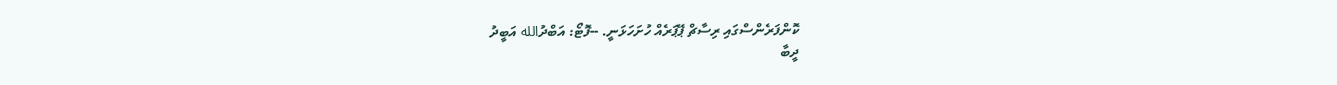ކޮންފަރެންސްގައި ރިސާޗް ޕޭޕަރެއް ހުށަހަޅަނީ. --ފޮޓޯ: އަބްދުالله އަބީދު
ދީބާ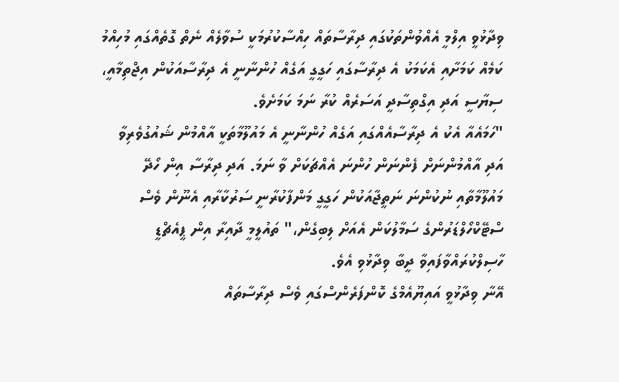ވިދާޅުވީ އިލްމީ އެއްވުންތަކުގައި ދިރާސާތައް ހިއްސާކުރުމަކީ ސުވާލެއް ނެތް ގޮތެއްގައި މުހިއްމު ކަމެއް ކަމަށާއި އެކަމަކު އެ ދިރާސާގައި ހަގީގީ އަގެއް ހުންނާނީ އެ ދިރާސާއަކުން އިޖްތިމާއީ، ސިޔާސީ އަދި އިގްތިސާދީ އަސަރެއް ކުރާ ނަމަ ކަމަށެވެ.
"ހަމައެއާ އެކު އެ ދިރާސާއެއްގައި އަގެއް ހުންނާނީ އެ މައުލޫމާތަކީ އާއްމުން ޝައުގުވެރިވާ އަދި އާއްމުންނަށް ފެންނަން ހުންނަ އެއްޗަކަށް ވާ ނަމަ. އަދި ދިރާސާ އިން ހޯދޭ މައުލޫމާތާއި ނުކުންނަ ނަތީޖާއަކުން ހަގީގީ މަންފާކުރާނީ ސަރުކާރާއި އެނޫން ވެސް ސްޓޭކްހޯލްޑަރުންގެ ސަމާލުކަން އެއަށް ލިބިގެން،" ތައުލީމީ ދާއިރާ އިން ޕީއެޗްޑީ ހާސިލްކުރައްވާފައިވާ ދީބާ ވިދާޅުވި އެވެ.
އޭނާ ވިދާޅުވީ އައިޔޫއެމްގެ ކޮންފަރެންސްގައި ވެސް ދިރާސާތައް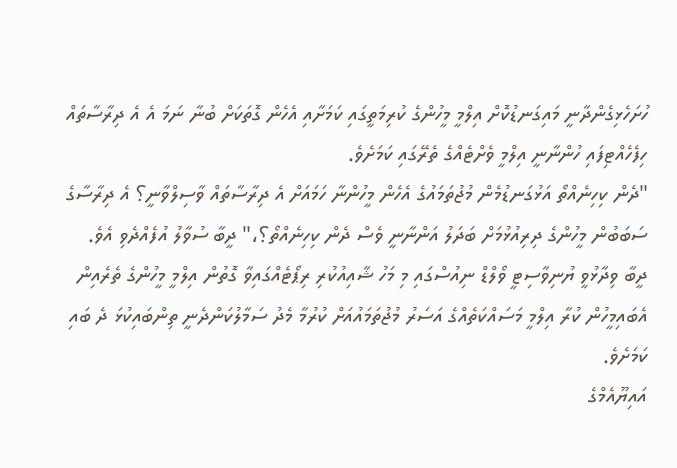ހުށަހެޅިގެންދާނީ މައިގަނޑުކޮށް އިލްމީ މީހުންގެ ކުރިމަތީގައި ކަމަށާއި އެހެން ގޮތަކަށް ބުނާ ނަމަ އެ އެ ދިރާސާތައް ހިފެހެއްޓިފައި ހުންނާނީ އިލްމީ ވެށްޓެއްގެ ތެރޭގައި ކަމަށެވެ.
"ދެން ކިހިނެއްތޯ އަޅުގަނޑުމެން މުޖުތަމައުގެ އެހެން މީހުންނާ ހަމައަށް އެ ދިރާސާތައް ވާސިލްވާނީ؟ އެ ދިރާސާގެ ސަބަބުން މީހުންގެ ދިރިއުޅުމަށް ބަދަލު އަންނާނީ ވެސް ދެން ކިހިނެއްތޯ؟،" ދީބާ ސުވާލު އުފެއްދެވި އެވެ.
ދީބާ ވިދާޅުވީ ޔުނިވާސިޓީ ވޯލްޑް ނިއުސްގައި މި މަހު ޝާއިއުކުރި ރިޕޯޓެއްގައިވާ ގޮތުން އިލްމީ މީހުންގެ ތެރެއިން އެބައިމީހުން ކުރާ އިލްމީ މަސައްކަތެއްގެ އަސަރު މުޖުތަމައުއަށް ކުރުމާ މެދު ސަމާލުކަންދެނީ ތިންބައިކުޅަ ދެ ބައި ކަމަށެވެ.
އައިޔޫއެމްގެ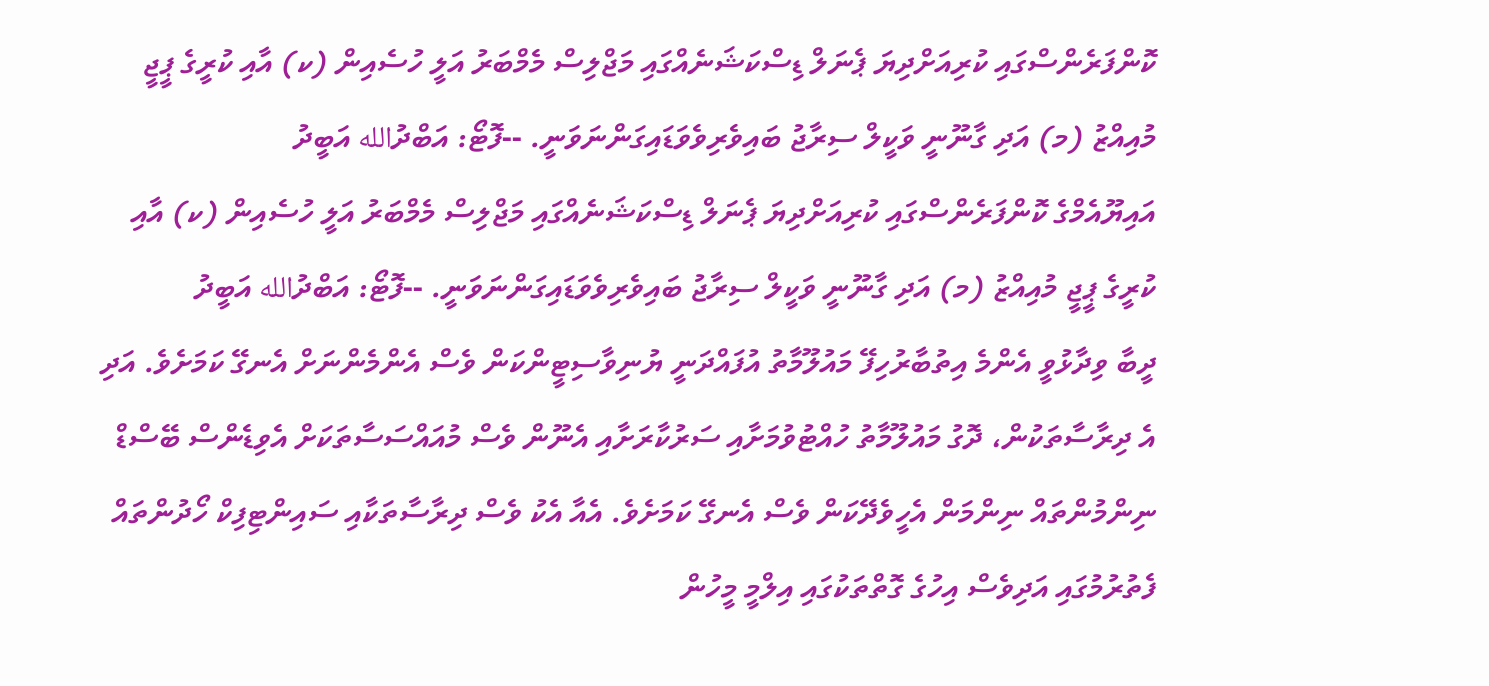ކޮންފަރެންސްގައި ކުރިއަށްދިޔަ ޕެނަލް ޑިސްކަޝަނެއްގައި މަޖްލިސް މެމްބަރު އަލީ ހުސެއިން (ކ) އާއި ކުރީގެ ޕީޖީ މުއިއްޒު (މ) އަދި ގާނޫނީ ވަކީލް ސިރާޖު ބައިވެރިވެވަޑައިގަންނަވަނީ. --ފޮޓޯ: އަބްދުالله އަބީދު
އައިޔޫއެމްގެ ކޮންފަރެންސްގައި ކުރިއަށްދިޔަ ޕެނަލް ޑިސްކަޝަނެއްގައި މަޖްލިސް މެމްބަރު އަލީ ހުސެއިން (ކ) އާއި ކުރީގެ ޕީޖީ މުއިއްޒު (މ) އަދި ގާނޫނީ ވަކީލް ސިރާޖު ބައިވެރިވެވަޑައިގަންނަވަނީ. --ފޮޓޯ: އަބްދުالله އަބީދު
ދީބާ ވިދާޅުވީ އެންމެ އިތުބާރުހިފޭ މައުލޫމާތު އުފައްދަނީ ޔުނިވާސިޓީންކަން ވެސް އެންމެންނަށް އެނގޭ ކަމަށެވެ. އަދި އެ ދިރާސާތަކުން، ދޮގު މައުލޫމާތު ހުއްޓުވުމަށާއި ސަރުކާރަށާއި އެނޫން ވެސް މުއައްސަސާތަކަށް އެވިޑެންސް ބޭސްޑް ނިންމުންތައް ނިންމަން އެހީވެދޭކަން ވެސް އެނގޭ ކަމަށެވެ. އެއާ އެކު ވެސް ދިރާސާތަކާއި ސައިންޓިފިކް ހޯދުންތައް ފެތުރުމުގައި އަދިވެސް އިހުގެ ގޮތްތަކުގައި އިލްމީ މީހުން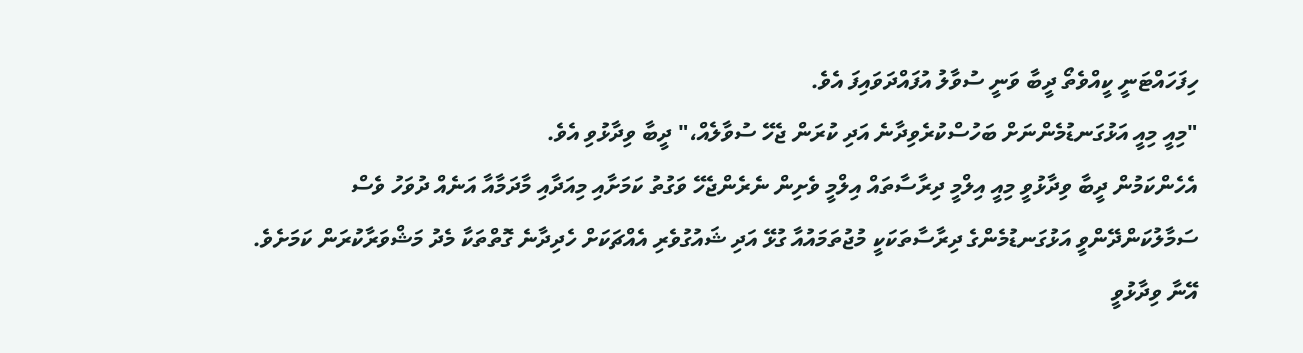ހިފަހައްޓަނީ ކީއްވެތޯ ދީބާ ވަނީ ސުވާލު އުފައްދަވައިފަ އެވެ.
"މިއީ މިއީ އަޅުގަނޑުމެންނަށް ބަހުސްކުރެވިދާނެ އަދި ކުރަން ޖެހޭ ސުވާލެއް،" ދީބާ ވިދާޅުވި އެވެ.
އެހެންކަމުން ދީބާ ވިދާޅުވީ މިއީ އިލްމީ ދިރާސާތައް އިލްމީ ވެށިން ނެރެންޖެހޭ ވަގުތު ކަމަށާއި މިއަދާއި މާދަމާއާ އަނެއް ދުވަހު ވެސް ސަމާލުކަންދޭންވީ އަޅުގަނޑުމެންގެ ދިރާސާތަކަކީ މުޖުތަމައުއާ ގުޅޭ އަދި ޝައުގުވެރި އެއްޗަކަށް ހެދިދާނެ ގޮތްތަކާ މެދު މަޝްވަރާކުރަން ކަމަށެވެ.
އޭނާ ވިދާޅުވީ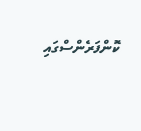ކޮންފަރެންސްގައި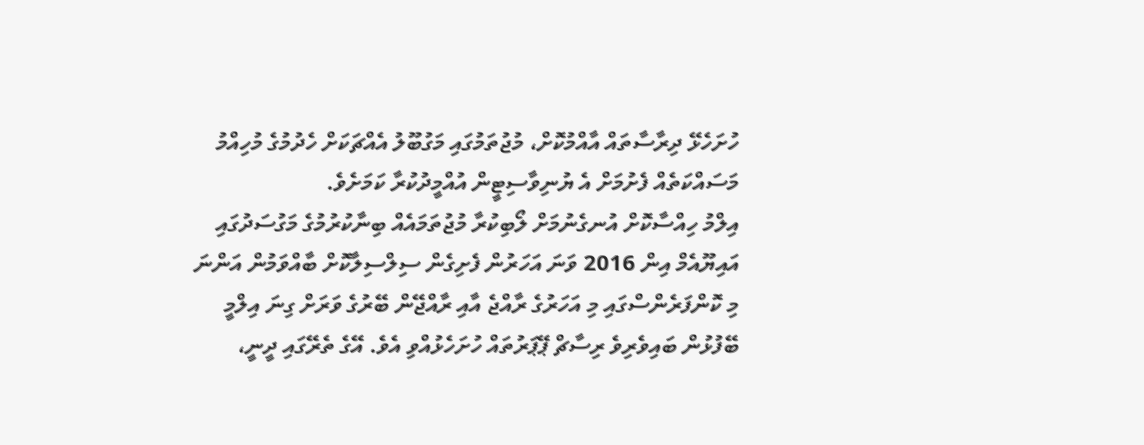ހުށަހެޅޭ ދިރާސާތައް އާއްމުކޮށް، މުޖުތަމުގައި މަގުބޫލު އެއްޗަކަށް ހެދުމުގެ މުހިއްމު މަސައްކަތެއް ފެށުމަށް އެ ޔުނިވާސިޓީން އުއްމީދުކުރާ ކަމަށެވެ.
އިލްމު ހިއްސާކޮށް އުނގެނުމަށް ލޯބިކުރާ މުޖުތަމައެއް ބިނާކުރުމުގެ މަގުސަދުގައި އައިޔޫއެމް އިން 2016 ވަނަ އަހަރުން ފެށިގެން ސިލްސިލާކޮށް ބާއްވަމުން އަންނަ މި ކޮންފަރެންސްގައި މި އަހަރުގެ ރާއްޖެ އާއި ރާއްޖޭން ބޭރުގެ ވަރަށް ގިނަ އިލްމީ ބޭފުޅުން ބައިވެރިވެ ރިސާޗް ޕޭޕަރުތައް ހުށަހެޅުއްވި އެވެ. އޭގެ ތެރޭގައި ދީނީ،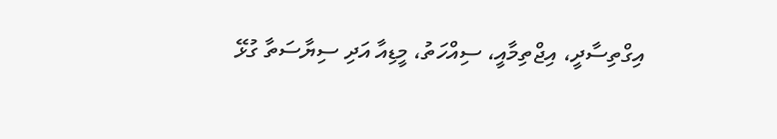އިގްތިސާދީ، އިޖްތިމާއީ، ސިއްހަތު، މީޑިއާ އަދި ސިޔާސަތާ ގުޅޭ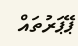ޕޭޕަރުތައް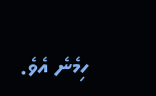ހިމެނެ އެވެ.